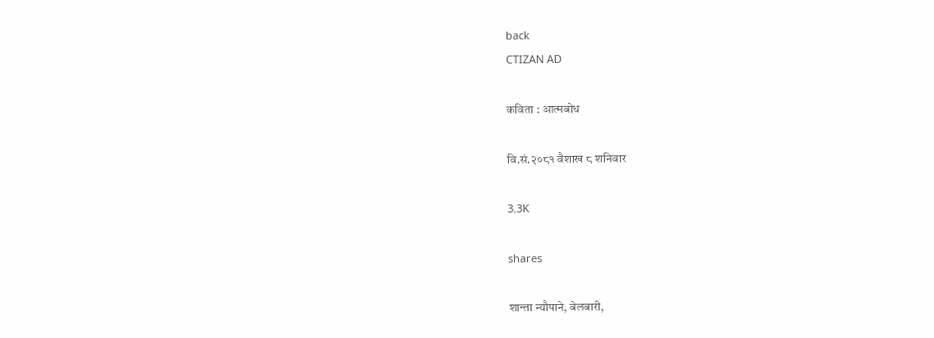back
CTIZAN AD

कविता : आत्मबोध

वि.सं.२०८१ वैशाख ८ शनिवार

3.3K

shares

शान्ता न्यौपाने, बेलबारी,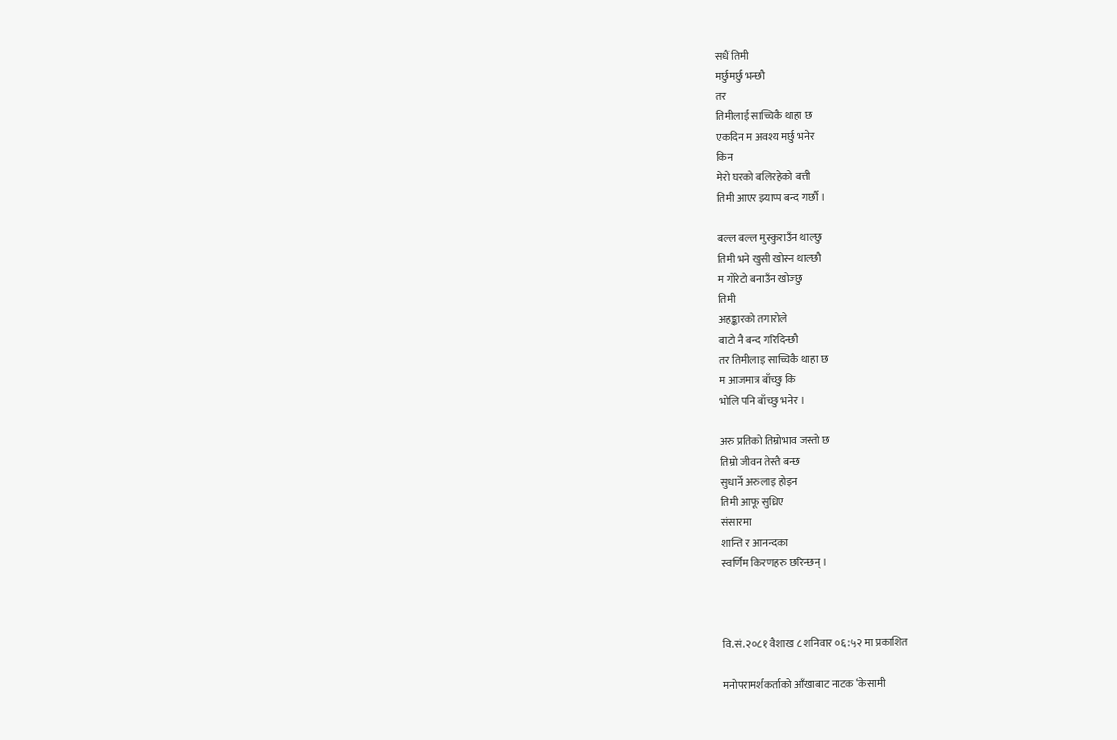सधैं तिमी
मर्छुमर्छु भन्छौ
तर
तिमीलाई साच्चिकै थाहा छ
एकदिन म अवश्य मर्छु भनेर
किन
मेरो घरको बलिरहेको बत्ती
तिमी आएर झ्याप्प बन्द गर्छौ ।

बल्ल बल्ल मुस्कुराउँन थाल्छु
तिमी भने खुसी खोस्न थाल्छौ
म गोरेटो बनाउँन खोज्छु
तिमी
अहङ्कारको तगारोले
बाटो नै बन्द गरिदिन्छौ
तर तिमीलाइ साच्चिकै थाहा छ
म आजमात्र बाँच्छु कि
भोलि पनि बाँच्छु भनेर ।

अरु प्रतिको तिम्रोभाव जस्तो छ
तिम्रो जीवन तेस्तै बन्छ
सुधार्ने अरुलाइ होइन
तिमी आफू सुध्रिए
संसारमा
शान्ति र आनन्दका
स्वर्णिम किरणहरु छरिन्छन् ।



वि.सं.२०८१ वैशाख ८ शनिवार ०६:५२ मा प्रकाशित

मनोपरामर्शकर्ताको आँखाबाट नाटक ‘केसामी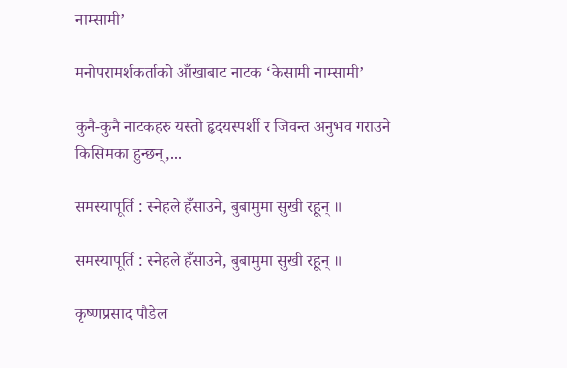नाम्सामी’

मनोपरामर्शकर्ताको आँखाबाट नाटक ‘केसामी नाम्सामी’

कुनै-कुनै नाटकहरु यस्तो हृदयस्पर्शी र जिवन्त अनुभव गराउने किसिमका हुन्छन्,...

समस्यापूर्ति : स्नेहले हँसाउने, बुबामुमा सुखी रहून् ॥

समस्यापूर्ति : स्नेहले हँसाउने, बुबामुमा सुखी रहून् ॥

कृष्णप्रसाद पौडेल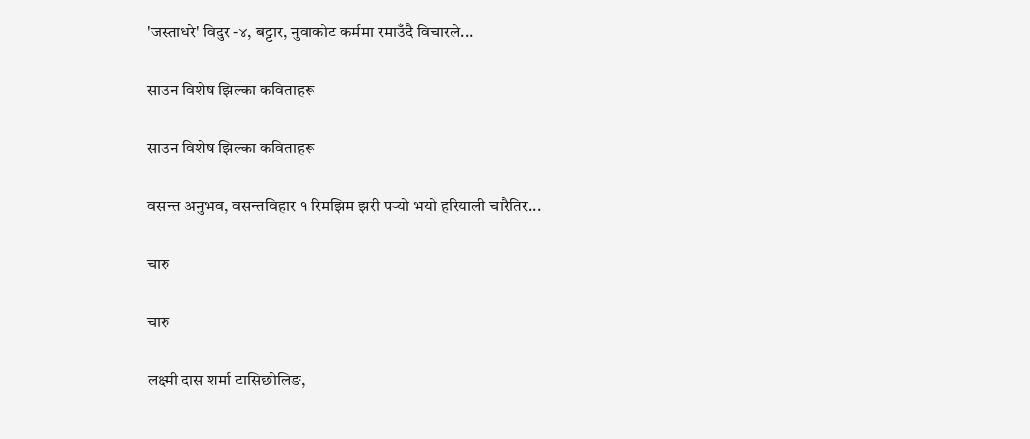'जस्ताधरे' विदुर -४, बट्टार, नुवाकोट कर्ममा रमाउँदै विचारले...

साउन विशेष झिल्का कविताहरू

साउन विशेष झिल्का कविताहरू

वसन्त अनुभव, वसन्तविहार १ रिमझिम झरी पर्‍यो भयो हरियाली चारैतिर...

चारु

चारु

लक्ष्मी दास शर्मा टासिछोलिङ,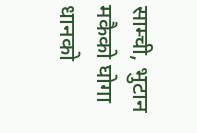साम्ची, भुटान मकैको घोगा धानको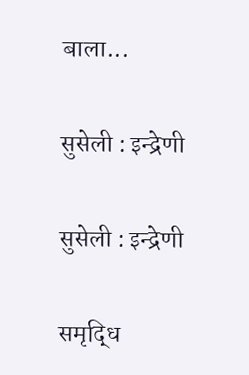बाला...

सुसेली : इन्द्रेणी

सुसेली : इन्द्रेणी

समृद्धि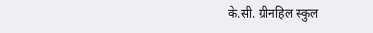के.सी. ग्रीनहिल स्कुल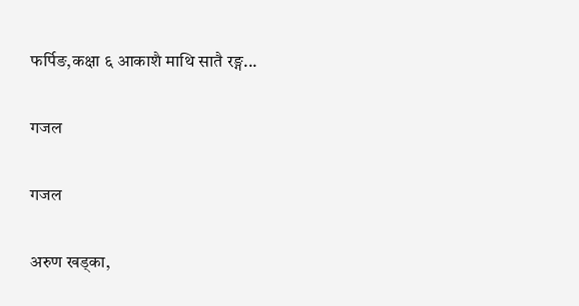फर्पिङ,कक्षा ६ आकाशै माथि सातै रङ्ग...

गजल

गजल

अरुण खड्का,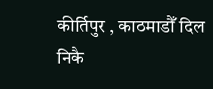कीर्तिपुर , काठमाडौँ दिल निकै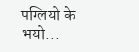पग्लियो के भयो...